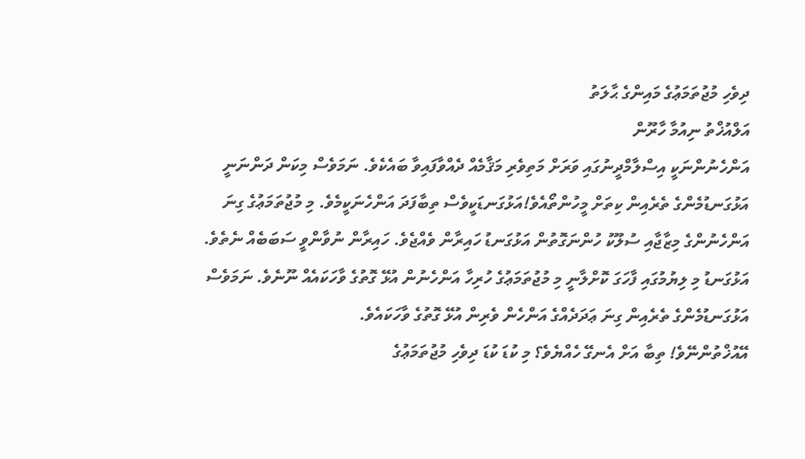ދިވެހި މުޖުތަމަޢުގެ މައިންގެ ޙާލަތު
އަލްއުޚްތު ނިއުމާ ހާރޫން
އަންހެނުންނަކީ އިސްލާމްދީނުގައި ވަރަށް މަތިވެރި މަޤާމެއް ދެއްވާފައިވާ ބައެކެވެ. ނަމަވެސް މިކަން ދަންނަނީ އަޅުގަނޑުމެންގެ ތެރެއިން ކިތަށް މީހުންތޯއެވެ!އަޅުގަނޑަކީވެސް ތިބާފަދަ އަންހެނަކީމެވެ. މި މުޖުތަމަޢުގެ ގިނަ އަންހެނުންގެ މިޒާޖާއި ސުލޫކު ހުންނަގޮތުން އަޅުގަނޑު ހައިރާން ވެއްޖެވެ. ހައިރާން ނުވާންވީ ސަބަބެއް ނެތެވެ. އަޅުގަނޑު މި ލިޔުމުގައި ފާހަގަ ކޮށްލާނީ މި މުޖުތަމަޢުގެ ހުރިހާ އަންހެނުން އުޅޭ ގޮތުގެ ވާހަކައެއް ނޫނެވެ. ނަމަވެސް އަޅުގަނޑުމެންގެ ތެރެއިން ގިނަ ޢަދަދެއްގެ އަންހެން ވެރިން އުޅޭ ގޮތުގެ ވާހަކައެވެ.
އޭއުޚްތުންނޭވެ! ތިބާ އަށް އެނގޭ ހެއްޔެވެ؟ މި ކުޑަ ކުޑަ ދިވެހި މުޖުތަމަޢުގެ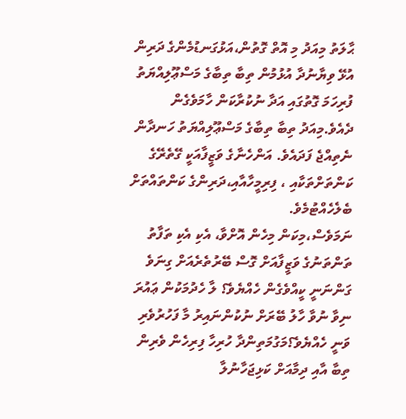ޙާލަތު މިއަދު މި އޮތް ގޮތުން،އަޅުގަނޑުމެންގެ ދަރިން އުޅޭ ވިޔާނުދާ އުޅުމުން ތިބާ ތިބާގެ މަސްޢޫލިއްޔަތު ފުރިހަމަ ގޮތުގައި އަދާ ނުކުރާކަން ހާމަވެގެން ދެއެވެ.މިއަދު ތިބާ ތިބާގެ މަސްޢޫލިއްޔަތު ހަނދާން ނެތިއްޖެ ފަދައެވެ. އަންހެނާގެ ވަޒީފާއަކީ ގޭތެރޭގެ ކަންތަށްތަކާއި ، ފިރިމީހާއާއި،ދަރިންގެ ކަންތައްތަށް ބެލެހެއްޓުމެވެ.
ނަމަވެސް،މިކަން މިހެން އޮށްވާ، އެކި އެކި ތަފާތު ތަންތަނުގެ ވަޒީފާއަށް ގޮސް ބޭރުތެރެއަށް ގިނަވެ ގަންނަނީ ކީއްވެގެން ހެއްޔެވެ؟ ލާ ހެދުމަކުން ޢައުރަ ނިވާ ނުވާ ހާލު ބޭރަށް ނުކުންނައިރު މާ ފަހުރުވެރި ވަނީ ހެއްޔެވެ؟މަގުމަތިންދާ ހުރިހާ ފިރިހެން ވެރިން ތިބާ އާއި ދިމާއަށް ކަޅިޖަހާނުލާ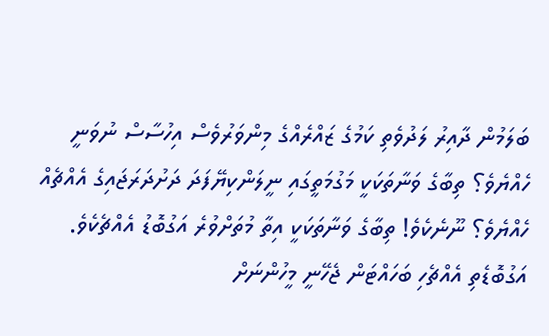ބަލަމުން ދާއިރު ލަދުވެތި ކަމުގެ ޒައްރެއްގެ މިންވަރުވެސް އިހުސާސް ނުވަނީ ހެއްޔެވެ؟ ތިބާގެ ވަނާތަކަކީ މަގުމަތީގައި ނީލަންކިޔޭފަދަ ދަށުދަރަޖައިގެ އެއްޗެއް ހެއްޔެވެ؟ ނޫނެކެވެ! ތިބާގެ ވަނާތަކަކީ އިތާ މުތަށްވުރެ އަގުބޮޑު އެއްޗެކެވެ. އަގުބޮޑެތި އެއްޗެހި ބަހައްޓަން ޖެހޭނީ މީހުންނަށް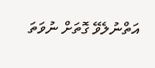އަތްނުލެވޭ ގޮތަށް ނުވަތަ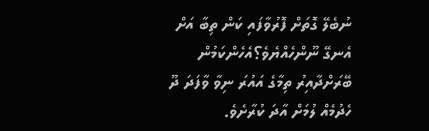ނުބެލޭ ގޮތަށް ފޮރުވާފައި ކަން ތިބާ އަށް އެނގޭ ނޫންހެއްޔެވެ؟އެހެންކަމުން ބޭރަށްދާއިރު ތިމާގެ އައުރަ ނިވާ ވާފަދަ ދޫ ހެދުމެއް ލުމަށް އާދަ ކުރާށެވެ.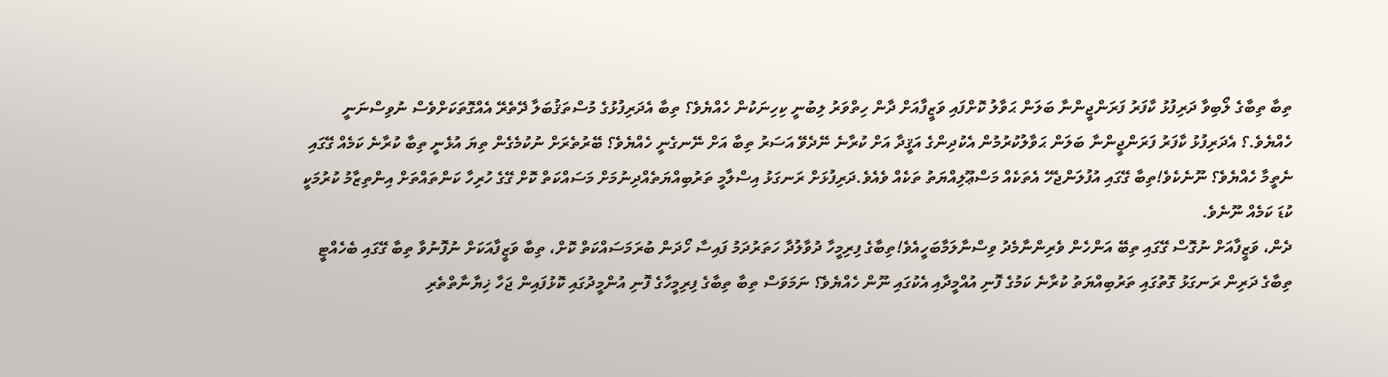ތިބާ ތިބާގެ ލޯބިވާ ދަރިފުޅު ކާފަރު ފަރަންޖީންނާ ބަލަން ޙަވާލު ކޮށްފައި ވަޒީފާއަށް ދާން ހިތްވަރު ލިބުނީ ކިހިނަކުން ހެއްޔެވެ؟ ތިބާ އެދަރިފުޅުގެ މުސްތަޤުބަލާ ދޭތެރޭ އެއްގޮތަކަށްވެސް ނުވިސްނަނީ ހެއްޔެވެ.؟ އެދަރިފުޅު ކާފަރު ފަރަންޖީންނާ ބަލަން ޙަވާލުކުރުމުން އެކުދިންގެ އަޤީދާ އަށް ކުރާނެ ނޭދެވޭ އަސަރު ތިބާ އަށް ނޭނގެނީ ހެއްޔެވެ؟ ބޭރުތެރަށް ނުކުމެގެން ތިޔަ އުޅެނީ ތިބާ ކުރާނެ ކަމެއް ގޭގައި ނެތީމާ ހެއްޔެވެ؟ ނޫނެކެވެ!ތިބާ ގޭގައި އުފުލަންޖެހޭ އެތަކެއް މަސްޢޫލިއްޔަތު ތަކެއް ވެއެވެ.ދަރިފުޅަށް ރަނގަޅު އިސްލާމީ ތަރުބިއްޔަތެއްދިނުމަށް މަސައްކަތް ކޮށް ގޭގެ ހުރިހާ ކަންތައްތަށް އިންތިޒާމު ކުރުމަކީ ކުޑަ ކަމެއް ނޫނެވެ.
ދެން، ވަޒީފާއަށް ނުގޮސް ގޭގައި ތިބޭ އަންހެން ވެރިންނާމެދު ވިސްނާލަމާބަހީއެވެ!ތިބާގެ ފިރިމީހާ ދުވާލުދާ ހަތަރުދަމު ފައިސާ ހޯދަން ބުރަމަސައްކަތް ކޮށް، ތިބާ ވަޒީފާއަކަށް ނުފޮނުވާ ތިބާ ގޭގައި ބެހެއްޓީ ތިބާގެ ދަރިން ރަނގަޅު ގޮތުގައި ތަރުބިއްޔަތު ކުރާނެ ކަމުގެ ފޮނި އުއްމީދާއި އެކުގައި ނޫން ހެއްޔެވެ؟ ނަމަވަސް ތިބާ ތިބާގެ ފިރިމީހާގެ ފޮނި އުންމީދުގައި ކޮޅުފައިން ޖަހާ ޚިޔާނާތްތެރި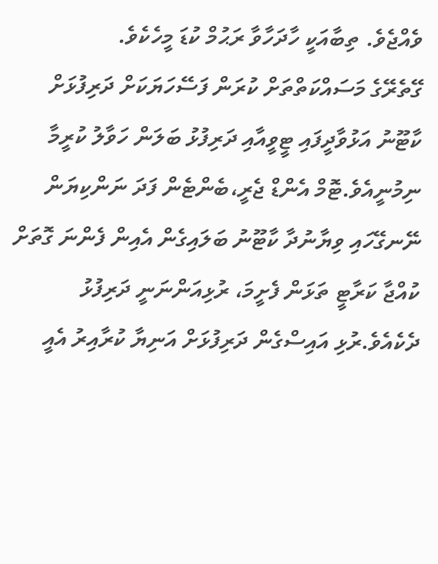ވެއްޖެވެ. ތިބާއަކީ ހާދަހާވާ ރަޙުމް ކުޑަ މީހެކެވެ.
ގޭތެރޭގެ މަސައްކަތްތަށް ކުރަން ފަސޭހަޔަކަށް ދަރިފުޅަށް ކާޓޫނު އަޅުވާދީފައި ޓީވީއާއި ދަރިފުޅު ބަލަން ހަވާލު ކުރީމާ ނިމުނީއެވެ.ޓޮމް އެންޑް ޖެރީ،ބެންޓެން ފަދަ ނަންކިޔަން ނޭނގޭހައި ވިޔާނުދާ ކާޓޫނު ބަލައިގެން އެއިން ފެންނަ ގޮތަށް ކުއްޖާ ކަރާޓީ ތަޅަން ފެށީމަ، ރުޅިއަންނަނީ ދަރިފުޅު ދެކެއެވެ.ރުޅި އައިސްގެން ދަރިފުޅަށް އަނިޔާ ކުރާއިރު އެއީ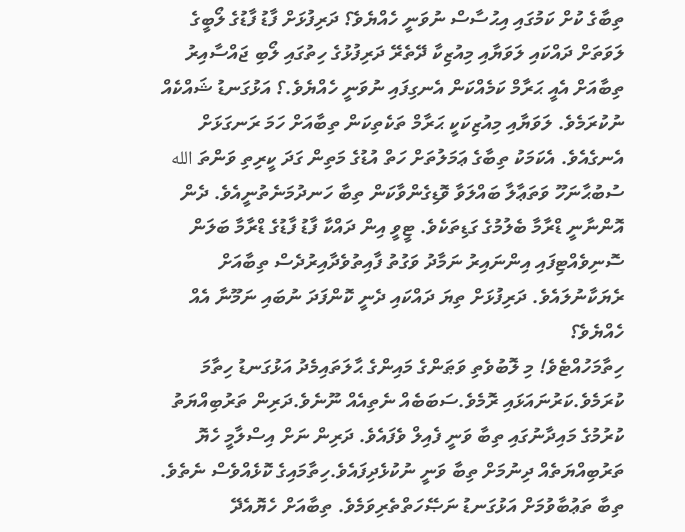ތިބާގެ ކުށް ކަމުގައި އިޙުސާސް ނުވަނީ ހެއްޔެވެ؟ ދަރިފުޅަށް ފާޑު ފާޑުގެ ލޯބީގެ ލަވަތަށް ދައްކައި ލަވަޔާއި މިއުޒިކާ ދޭތެރޭ ދަރިފުޅުގެ ހިތުގައި ލޯބި ޖައްސާއިރު ތިބާއަށް އެއީ ޙަރާމް ކަމެއްކަން އެނގިފައި ނުވަނީ ހެއްޔެވެ.؟ އަޅުގަނޑު ޝައްކެއް ނުކުރަމެވެ. ލަވަޔާއި މިއުޒިކަކީ ޙަރާމް ތަކެތިކަން ތިބާއަށް ހަމަ ރަނގަޅަށް އެނގެއެވެ. އެކަމަކު ތިބާގެ ޢަމަލުތަށް ހަތް އުޑުގެ މަތިން ގަދަ ކީރިތި ވަންތަ الله ސުބުޙާނަހޫ ވަތަޢާލާ ބައްލަވާ ވޮޑިގެންވާކަން ތިބާ ހަނދުމަނެތުނީއެވެ. ދެން އޮންނާނީ ޑްރާމާ ބެލުމުގެ ގަޑިތަކެވެ. ޓީވީ އިން ދައްކާ ފާޑު ފާޑުގެ ޑްރާމާ ބަލަން ސޮނިވެއްޓިފައި އިންނައިރު ނަމާދު ވަގުތު ފާއިތުވެދާއިރުދެސް ތިބާއަށް ރެޔަކާނުލައެވެ. ދަރިފުޅަށް ތިޔަ ދައްކައި ދެނީ ކޮންފަދަ ނުބައި ނަމޫނާ އެއް ހެއްޔެވެ؟
ހިތާމަހުއްޓެވެ! މި ލޮބުވެތި ވަޠަންގެ މައިންގެ ޙާލަތައިމެދު އަޅުގަނޑު ހިތާމަ ކުރަމެވެ.ކަރުނައަޅައި ރޮމެވެ.ސަބަބެއް ނެތިއެއް ނޫނެވެ.ދަރިން ތަރުބިއްޔަތު ކުރުމުގެ މައިދާނުގައި ތިބާ ވަނީ ފެއިލް ވެފައެވެ. ދަރިން ނަށް އިސްލާމީ ހެޔޮ ތަރުބިއްޔަތެއް ދިނުމަށް ތިބާ ވަނީ ނުކުޅެދިފައެވެ.ހިތާމައިގެ ކޮޅެއްވެސް ނެތެވެ.
ތިބާ ތަޢުބާވުމަށް އަޅުގަނޑު ނަޞޭހަތްތެރިވަމެވެ. ތިބާއަށް ހެޔޮއެދޭ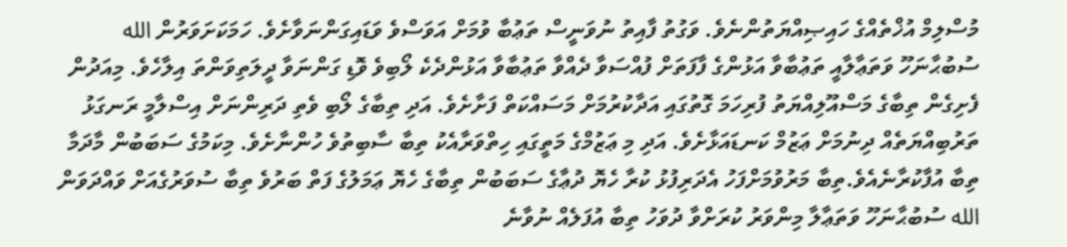މުސްލިމް އުޚްތެއްގެ ހައިޞިއްޔަތުންނެވެ. ވަގުތު ފާއިތު ނުވަނީސް ތަޢުބާ ވުމަށް އަވަސްވެ ވަޑައިގަންނަވާށެވެ. ހަމަކަށަވަރުން الله ސުބުޙާނަހޫ ވަތަޢާލާއީ ތަޢުބާވާ އަޅުންގެ ފާފަތަށް ފުއްސަވާ ދެއްވާ ތަޢުބާވާ އަޅުންދެކެ ލޯބިވެ ވޮޑި ގަންނަވާ ދީލަތިވަންތަ އިލާހެވެ. މިއަދުން ފެށިގެން ތިބާގެ މަސްއޫލިއްޔަތު ފުރިހަމަ ގޮތުގައި އަދާކުރުމަށް މަސައްކަތް ފަށާށެވެ. އަދި ތިބާގެ ލޯބި ވެތި ދަރިންނަށް އިސްލާމީ ރަނގަޅު ތަރުބިއްޔަތެއް ދިނުމަށް ޢަޒުމް ކަނޑައަޅާށެވެ. އަދި މި ޢަޒުމްގެ މަތީގައި ހިތްވަރާއެކު ތިބާ ސާބިތުވެ ހުންނާށެވެ. މިކަމުގެ ސަބަބުން މާދަމާ ތިބާ އުފާކުރާނެއެވެ.ތިބާ މަރުވުމަށްފަހު އެދަރިފުޅު ކުރާ ހެޔޮ ދުޢާގެ ސަބަބުން ތިބާގެ ހެޔޮ ޢަމަލުގެ ފަތް ބަރުވެ ތިބާ ސުވަރުގެއަށް ވައްދަވަން الله ސުބުޙާނަހޫ ވަތަޢާލާ މިންވަރު ކުރަށްވާ ދުވަހު ތިބާ އުފަލެއް ނުވާނެ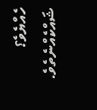ހެއްޔެވެ؟ ޝައްކެއްނެތެވެ.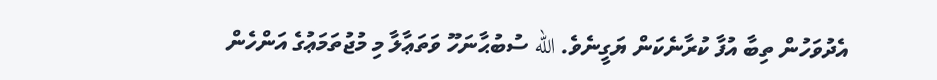އެދުވަހުން ތިބާ އުފާ ކުރާނެކަން ޔަގީނެވެ. الله ސުބުޙާނަހޫ ވަތަޢާލާ މި މުޖުތަމަޢުގެ އަންހެން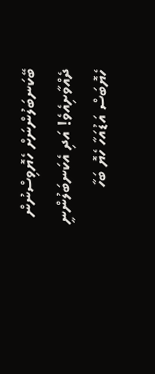ބޭކަނބަލުންނަށް ހެޔޮވިސްނުން ދެއްވާށިއެވެ! އަދި އެކަނބަލުންނީ ހެޔޮބަސް އަޑުއަހާ ހެޔޮ ބަހާ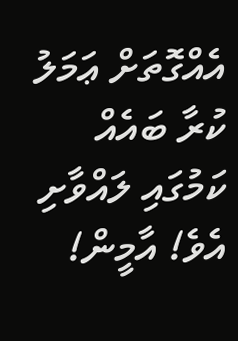އެއްގޮތަށް ޢަމަލު ކުރާ ބައެއް ކަމުގައި ލައްވާށި އެވެ! އާމީން!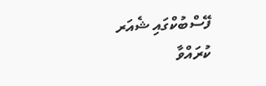ފޭސްބުކްގައި ޝެއަރ ކުރައްވާ